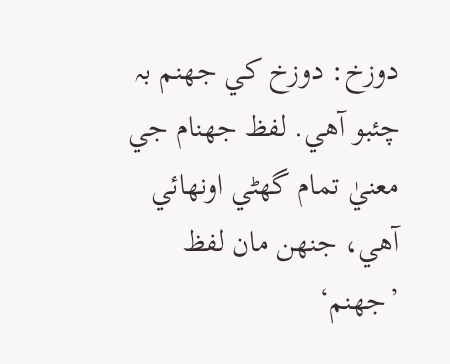دوزخ: دوزخ کي جھنم بہ چئبو آهي. لفظ جهنام جي معنيٰ تمام گهڻي اونهائي آهي، جنهن مان لفظ ’جھنم‘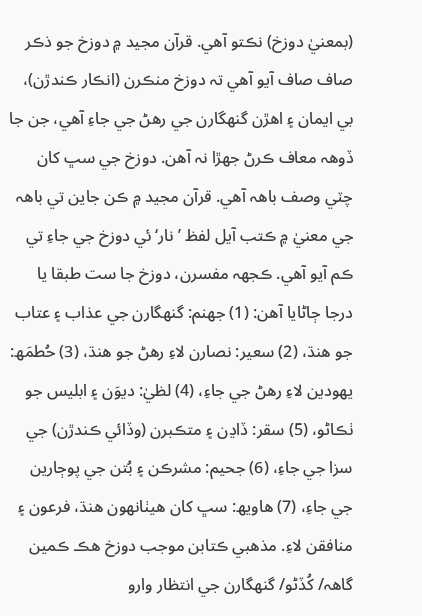(بمعنيٰ دوزخ) نڪتو آهي. قرآن مجيد ۾ دوزخ جو ذڪر صاف صاف آيو آهي تہ دوزخ منڪرن (انڪار ڪندڙن)، بي ايمان ۽ اهڙن گنهگارن جي رهڻ جي جاءِ آهي، جن جا ڏوھہ معاف ڪرڻ جھڙا نہ آهن. دوزخ جي سڀ کان چٽي وصف باھہ آهي. قرآن مجيد ۾ ڪن جاين تي باھہ جي معنيٰ ۾ ڪتب آيل لفظ ’نار‘ ئي دوزخ جي جاءِ تي ڪم آيو آهي. ڪجهہ مفسرن، دوزخ جا ست طبقا يا درجا ڄاڻايا آهن: (1) جھنم: گنهگارن جي عذاب ۽ عتاب جو هنڌ، (2) سعير: نصارن لاءِ رهڻ جو هنڌ، (3) حُطمَھ: يهودين لاءِ رهڻ جي جاءِ، (4) لظيٰ: ديوَن ۽ ابليس جو ٺڪاڻو، (5) سقر: ڏاڍن ۽ متڪبرن (وڏائي ڪندڙن) جي سزا جي جاءِ، (6) جحيم: مشرڪن ۽ بُتن جي پوڄارين جي جاءِ، (7) هاويھ: سڀ کان هيٺانهون هنڌ، فرعون ۽ منافقن لاءِ. مذهبي ڪتابن موجب دوزخ هڪ ڪمين گاھہ/ کُڏڻو/ گنهگارن جي انتظار وارو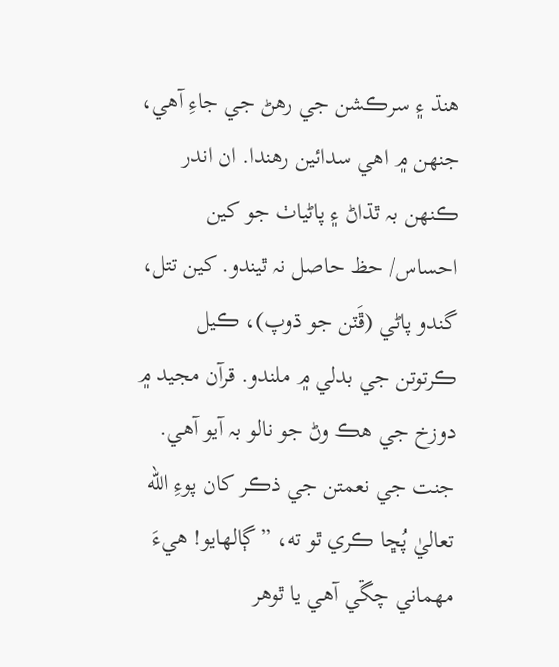هنڌ ۽ سرڪشن جي رهڻ جي جاءِ آهي، جنهن ۾ اهي سدائين رهندا. ان اندر ڪنهن بہ ٿڌاڻ ۽ پاڻياٺ جو کين احساس/ حظ حاصل نہ ٿيندو. کين تتل، گندو پاڻي (ڦَٽن جو ڌوپ)، ڪيل ڪرتوتن جي بدلي ۾ ملندو. قرآن مجيد ۾ دوزخ جي هڪ وڻ جو نالو بہ آيو آهي. جنت جي نعمتن جي ذڪر کان پوءِ الله تعاليٰ پُڇا ڪري ٿو ته، ”ڳالهايو! هيءَ مهماني چڱي آهي يا ٿوهر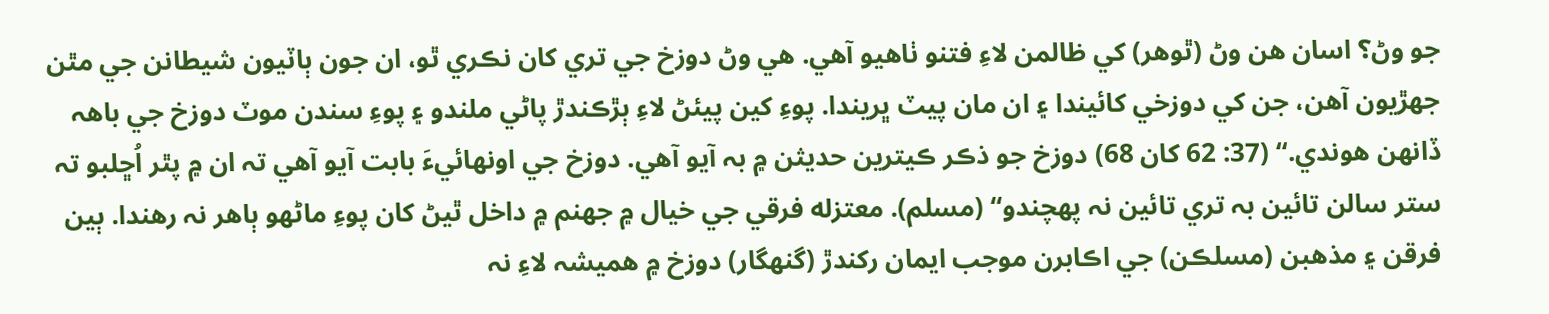جو وڻ؟ اسان هن وڻ (ٿوهر) کي ظالمن لاءِ فتنو ٺاهيو آهي. هي وڻ دوزخ جي تري کان نڪري ٿو، ان جون ٻاٽيون شيطانن جي مٿن جهڙيون آهن، جن کي دوزخي کائيندا ۽ ان مان پيٽ ڀريندا. پوءِ کين پيئڻ لاءِ ٻڙڪندڙ پاڻي ملندو ۽ پوءِ سندن موٽ دوزخ جي باھہ ڏانهن هوندي.“ (37: 62 کان 68) دوزخ جو ذڪر ڪيترين حديثن ۾ بہ آيو آهي. دوزخ جي اونهائيءَ بابت آيو آهي تہ ان ۾ پٿر اُڇلبو تہ ستر سالن تائين بہ تري تائين نہ پهچندو“ (مسلم). معتزله فرقي جي خيال ۾ جھنم ۾ داخل ٿيڻ کان پوءِ ماڻهو ٻاهر نہ رهندا. ٻين فرقن ۽ مذهبن (مسلڪن) جي اڪابرن موجب ايمان رکندڙ (گنھگار) دوزخ ۾ هميشہ لاءِ نہ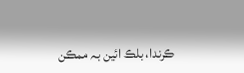ڪرندا، بلڪ ائين بہ ممڪن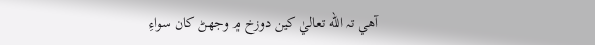آهي تہ الله تعاليٰ کين دوزخ ۾ وجهڻ کان سواءِ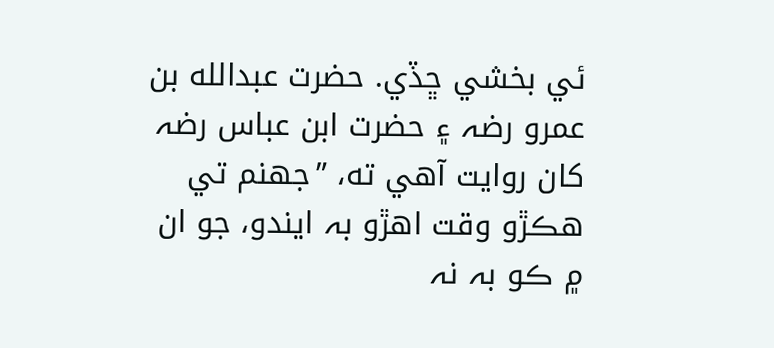ئي بخشي ڇڏي. حضرت عبدالله بن عمرو رضہ ۽ حضرت ابن عباس رضہ کان روايت آهي ته، ”جھنم تي هڪڙو وقت اهڙو بہ ايندو، جو ان ۾ ڪو بہ نہ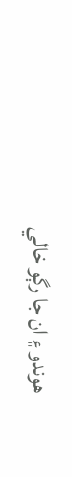هوندو ۽ ان جا رڳو خالي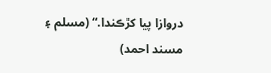دروازا پيا کڙڪندا.“ (مسلم ۽ مسند احمد)